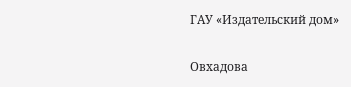ГАУ «Издательский дом»

Овхадова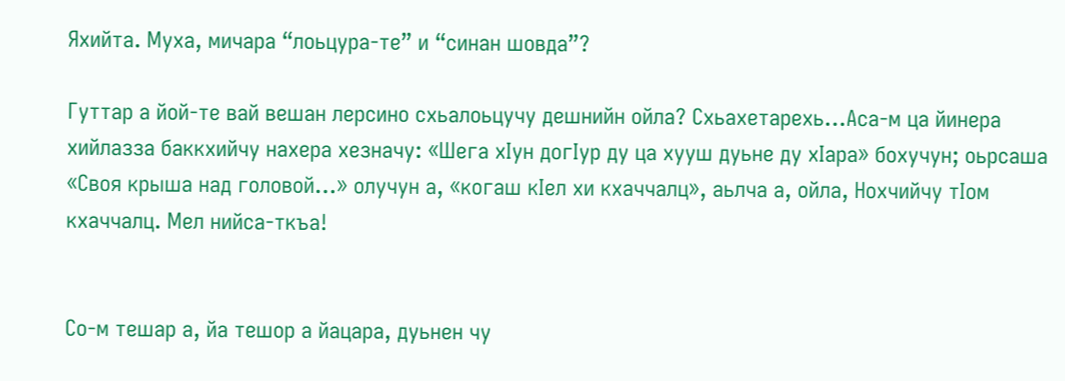Яхийта. Муха, мичара “лоьцура-те” и “синан шовда”?

Гуттар а йой-те вай вешан лерсино схьалоьцучу дешнийн ойла? Схьахетарехь…Аса-м ца йинера хийлазза баккхийчу нахера хезначу: «Шега хIун догIур ду ца хууш дуьне ду хIара» бохучун; оьрсаша «Своя крыша над головой…» олучун а, «когаш кIел хи кхаччалц», аьлча а, ойла, Нохчийчу тIом кхаччалц. Мел нийса-ткъа!


Со-м тешар а, йа тешор а йацара, дуьнен чу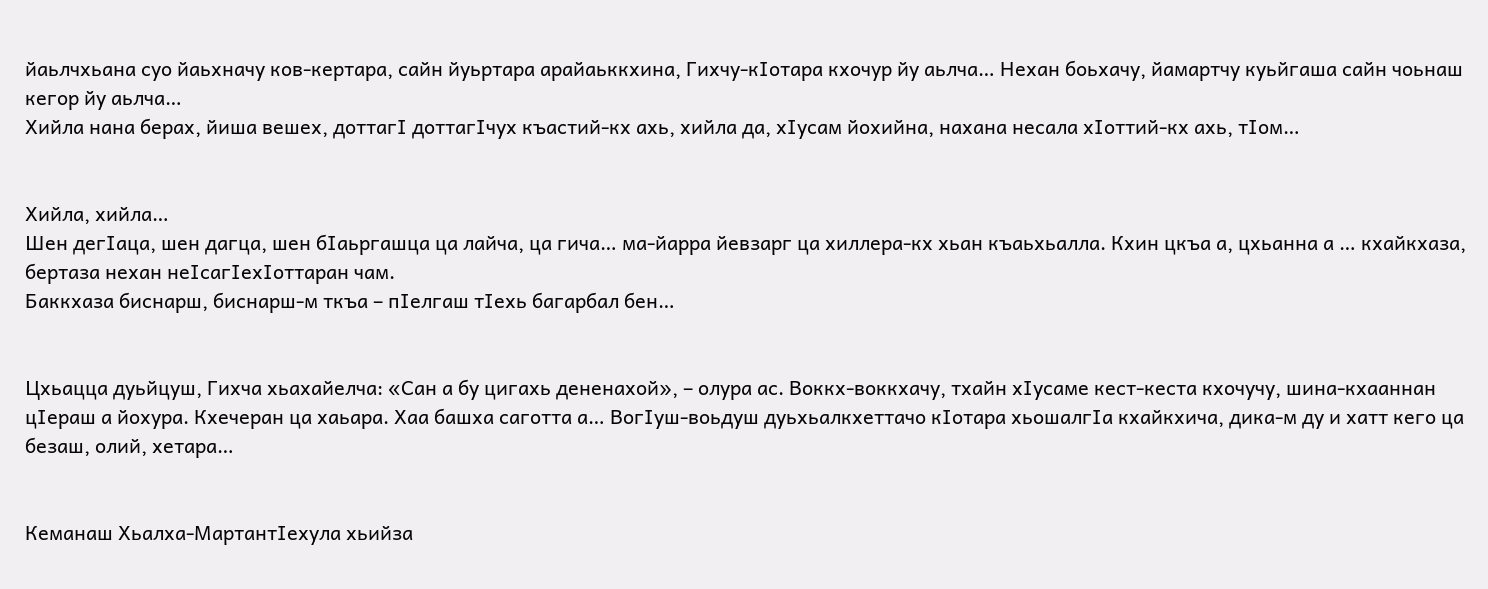йаьлчхьана суо йаьхначу ков-кертара, сайн йуьртара арайаьккхина, Гихчу-кIотара кхочур йу аьлча… Нехан боьхачу, йамартчу куьйгаша сайн чоьнаш кегор йу аьлча…
Хийла нана берах, йиша вешех, доттагI доттагIчух къастий-кх ахь, хийла да, хIусам йохийна, нахана несала хIоттий-кх ахь, тIом…


Хийла, хийла…
Шен дегIаца, шен дагца, шен бIаьргашца ца лайча, ца гича… ма-йарра йевзарг ца хиллера-кх хьан къаьхьалла. Кхин цкъа а, цхьанна а … кхайкхаза, бертаза нехан неIсагIехIоттаран чам.
Баккхаза биснарш, биснарш-м ткъа – пIелгаш тIехь багарбал бен…


Цхьацца дуьйцуш, Гихча хьахайелча: «Сан а бу цигахь дененахой», – олура ас. Воккх-воккхачу, тхайн хIусаме кест-кеста кхочучу, шина-кхааннан цIераш а йохура. Кхечеран ца хаьара. Хаа башха саготта а… ВогIуш-воьдуш дуьхьалкхеттачо кIотара хьошалгIа кхайкхича, дика-м ду и хатт кего ца безаш, олий, хетара…


Кеманаш Хьалха-МартантIехула хьийза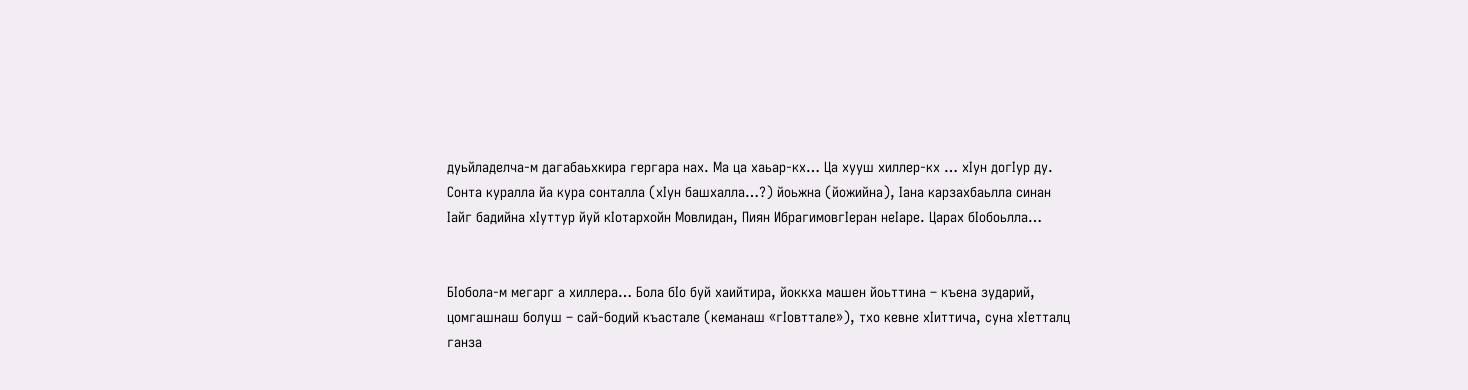дуьйладелча-м дагабаьхкира гергара нах. Ма ца хаьар-кх… Ца хууш хиллер-кх … хIун догIур ду. Сонта куралла йа кура сонталла (хIун башхалла…?) йоьжна (йожийна), Iана карзахбаьлла синан Iайг бадийна хIуттур йуй кIотархойн Мовлидан, Пиян ИбрагимовгIеран неIаре. Царах бIобоьлла…


БIобола-м мегарг а хиллера… Бола бIо буй хаийтира, йоккха машен йоьттина – къена зударий, цомгашнаш болуш – сай-бодий къастале (кеманаш «гIовттале»), тхо кевне хIиттича, суна хIетталц ганза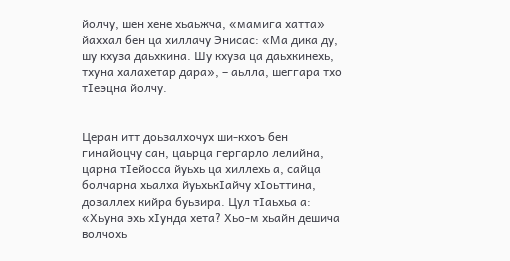йолчу, шен хене хьаьжча, «мамига хатта» йаххал бен ца хиллачу Энисас: «Ма дика ду, шу кхуза даьхкина. Шу кхуза ца даьхкинехь, тхуна халахетар дара», – аьлла, шеггара тхо тIеэцна йолчу.


Церан итт доьзалхочух ши-кхоъ бен гинайоцчу сан, цаьрца гергарло лелийна, царна тIейосса йуьхь ца хиллехь а, сайца болчарна хьалха йуьхькIайчу хIоьттина, дозаллех кийра буьзира. Цул тIаьхьа а: «Хьуна эхь хIунда хета? Хьо-м хьайн дешича волчохь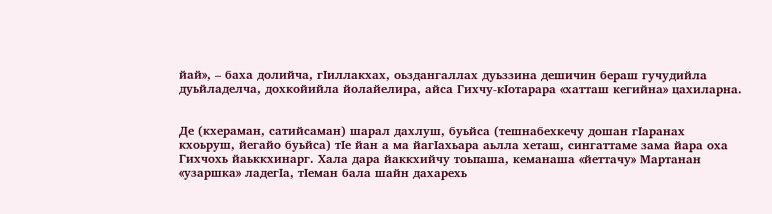йай», – баха долийча, гIиллакхах, оьздангаллах дуьззина дешичин бераш гучудийла дуьйладелча, дохкойийла йолайелира, айса Гихчу-кIотарара «хатташ кегийна» цахиларна.


Де (кхераман, сатийсаман) шарал дахлуш, буьйса (тешнабехкечу дошан гIаранах кхоьруш, йегайо буьйса) тIе йан а ма йагIахьара аьлла хеташ, сингаттаме зама йара оха Гихчохь йаьккхинарг. Хала дара йаккхийчу тоьпаша, кеманаша «йеттачу» Мартанан «узаршка» ладегIа, тIеман бала шайн дахарехь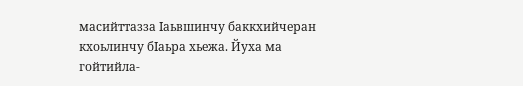масийттазза Iаьвшинчу баккхийчеран кхоьлинчу бIаьра хьежа. Йуха ма гойтийла-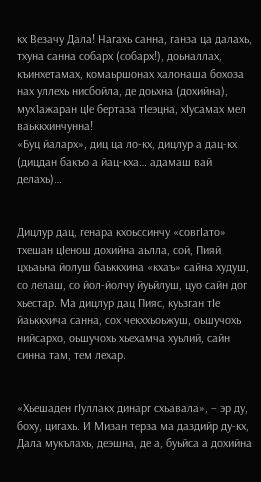кх Везачу Дала! Нагахь санна, ганза ца далахь, тхуна санна собарх (собарх!), доьналлах, къинхетамах, комаьршонах халонаша бохоза нах уллехь нисбойла, де доьхна (дохийна), мух1ажаран цIе бертаза тIеэцна, хIусамах мел ваьккхинчунна!
«Буц йаларх», диц ца ло-кх, дицлур а дац-кх (дицдан бакъо а йац-кха… адамаш вай делахь)…


Дицлур дац, генара кхоьссинчу «совгIато» тхешан цIенош дохийна аьлла, сой, Пияй цхьаьна йолуш баьккхина «кхаъ» сайна худуш, со лелаш, со йол-йолчу йуьйлуш, цуо сайн дог хьестар. Ма дицлур дац Пияс, куьзган тIе йаьккхича санна, сох чекххьоьжуш, оьшучохь нийсархо, оьшучохь хьехамча хуьлий, сайн синна там, тем лехар.


«Хьешаден гIуллакх динарг схьавала», – эр ду, боху, цигахь. И Мизан терза ма даздийр ду-кх, Дала мукълахь, деэшна, де а, буьйса а дохийна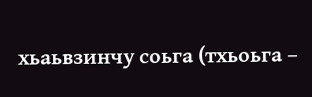хьаьвзинчу соьга (тхьоьга –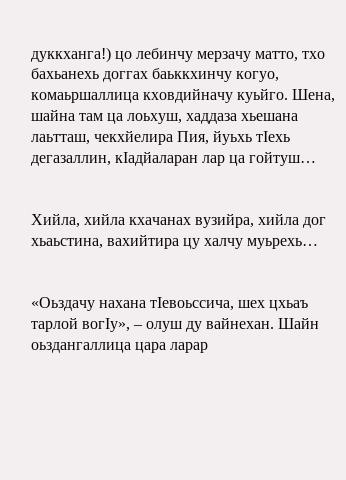дуккханга!) цо лебинчу мерзачу матто, тхо бахьанехь доггах баьккхинчу когуо, комаьршаллица кховдийначу куьйго. Шена, шайна там ца лоьхуш, хаддаза хьешана лаьтташ, чекхйелира Пия, йуьхь тIехь дегазаллин, кIадйаларан лар ца гойтуш…


Хийла, хийла кхачанах вузийра, хийла дог хьаьстина, вахийтира цу халчу муьрехь…


«Оьздачу нахана тIевоьссича, шех цхьаъ тарлой вогIу», – олуш ду вайнехан. Шайн оьздангаллица цара ларар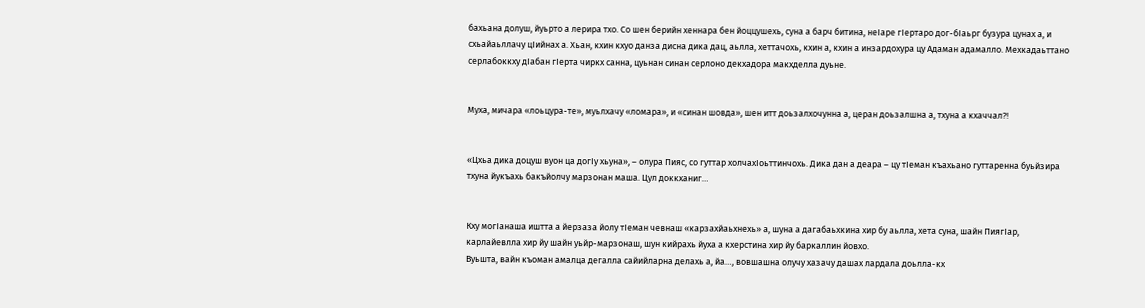бахьана долуш, йуьрто а лерира тхо. Со шен берийн хеннара бен йоццушехь, суна а барч битина, неIаре гIертаро дог-бIаьрг бузура цунах а, и схьайаьллачу цIийнах а. Хьан, кхин кхуо данза дисна дика дац, аьлла, хеттачохь, кхин а, кхин а инзардохура цу Адаман адамалло. Мехкадаьттано серлабоккху дIабан гIерта чиркх санна, цуьнан синан серлоно декхадора макхделла дуьне.


Муха, мичара «лоьцура-те», муьлхачу «ломара», и «синан шовда», шен итт доьзалхочунна а, церан доьзалшна а, тхуна а кхаччал?!


«Цхьа дика доцуш вуон ца догIу хьуна», – олура Пияс, со гуттар холчахIоьттинчохь. Дика дан а деара – цу тIеман къахьано гуттаренна буьйзира тхуна йукъахь бакъйолчу марзонан маша. Цул доккханиг…


Кху могIанаша иштта а йерзаза йолу тIеман чевнаш «карзахйаьхнехь» а, шуна а дагабаьхкина хир бу аьлла, хета суна, шайн ПиягIар, карлайевлла хир йу шайн уьйр-марзонаш, шун кийрахь йуха а кхерстина хир йу баркаллин йовхо.
Вуьшта, вайн къоман амалца дегалла сайийларна делахь а, йа…, вовшашна олучу хазачу дашах лардала доьлла-кх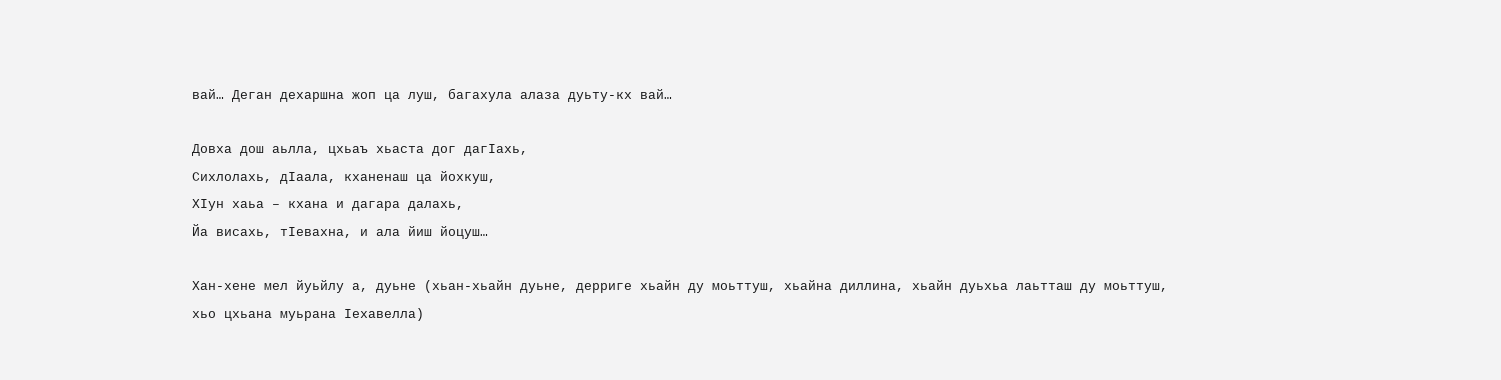вай… Деган дехаршна жоп ца луш, багахула алаза дуьту-кх вай…

Довха дош аьлла, цхьаъ хьаста дог дагIахь,
Сихлолахь, дIаала, кханенаш ца йохкуш,
ХIун хаьа – кхана и дагара далахь,
Йа висахь, тIевахна, и ала йиш йоцуш…

Хан-хене мел йуьйлу а, дуьне (хьан-хьайн дуьне, дерриге хьайн ду моьттуш, хьайна диллина, хьайн дуьхьа лаьтташ ду моьттуш, хьо цхьана муьрана Iехавелла)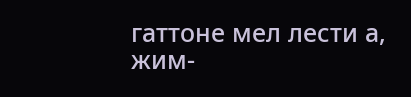гаттоне мел лести а, жим-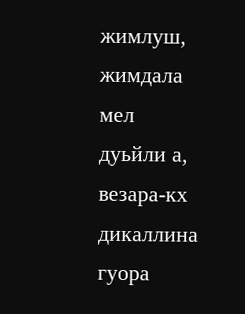жимлуш, жимдала мел дуьйли а, везара-кх дикаллина гуора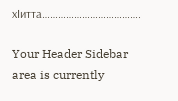хIитта……………………………….

Your Header Sidebar area is currently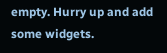empty. Hurry up and add some widgets.